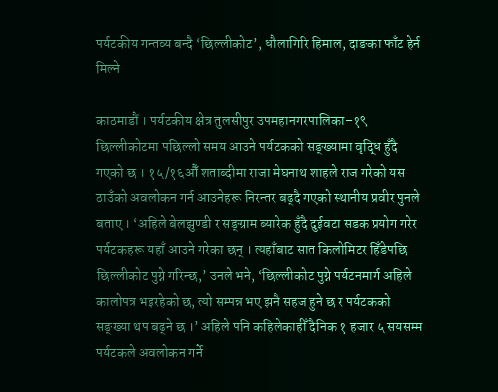पर्यटकीय गन्तव्य बन्दै ‘छिल्लीकोट’, धौलागिरि हिमाल, दाङका फाँट हेर्न मिल्ने

काठमाडौं । पर्यटकीय क्षेत्र तुलसीपुर उपमहानगरपालिका–१९ छिल्लीकोटमा पछिल्लो समय आउने पर्यटकको सङ्ख्यामा वृद्धि हुँदै गएको छ । १५/१६औँ शताब्दीमा राजा मेघनाथ शाहले राज गरेको यस ठाउँको अवलोकन गर्न आउनेहरू निरन्तर बढ्दै गएको स्थानीय प्रवीर पुनले बताए । ‘अहिले बेलझुण्डी र सङ्ग्राम ब्यारेक हुँदै दुईवटा सडक प्रयोग गरेर पर्यटकहरू यहाँ आउने गरेका छन् । त्यहाँबाट सात किलोमिटर हिँडेपछि छिल्लीकोट पुग्ने गरिन्छ,’ उनले भने, ‘छिल्लीकोट पुग्ने पर्यटनमार्ग अहिले कालोपत्र भइरहेको छ, त्यो सम्पन्न भए झनै सहज हुने छ र पर्यटकको सङ्ख्या थप बढ्ने छ ।’ अहिले पनि कहिलेकाहीँ दैनिक १ हजार ५ सयसम्म पर्यटकले अवलोकन गर्ने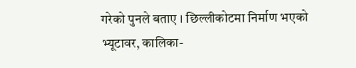गरेको पुनले बताए । छिल्लीकोटमा निर्माण भएको भ्यूटावर, कालिका-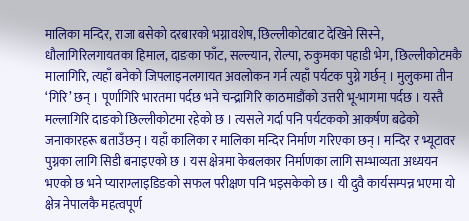मालिका मन्दिर, राजा बसेको दरबारको भग्नावशेष, छिल्लीकोटबाट देखिने सिस्ने, धौलागिरिलगायतका हिमाल, दाङका फाँट, सल्ल्यान, रोल्पा, रुकुमका पहाडी भेग, छिल्लीकोटमकै मालागिरि, त्यहाँ बनेको जिपलाइनलगायत अवलोकन गर्न त्यहाँ पर्यटक पुग्ने गर्छन् । मुलुकमा तीन ‘गिरि’ छन् । पूर्णागिरि भारतमा पर्दछ भने चन्द्रागिरि काठमाडौंको उत्तरी भू-भागमा पर्दछ । यस्तै मल्लागिरि दाङको छिल्लीकोटमा रहेको छ । त्यसले गर्दा पनि पर्यटकको आकर्षण बढेको जनाकारहरू बताउँछन् । यहाँ कालिका र मालिका मन्दिर निर्माण गरिएका छन् । मन्दिर र भ्यूटावर पुग्नका लागि सिडी बनाइएको छ । यस क्षेत्रमा केबलकार निर्माणका लागि सम्भाव्यता अध्ययन भएको छ भने प्याराग्लाइडिङको सफल परीक्षण पनि भइसकेको छ । यी दुवै कार्यसम्पन्न भएमा यो क्षेत्र नेपालकै महत्वपूर्ण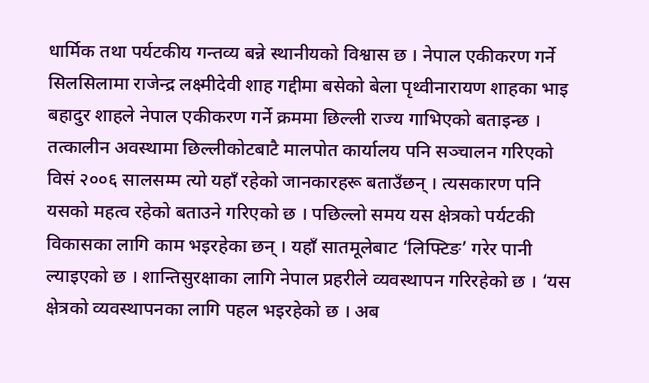धार्मिक तथा पर्यटकीय गन्तव्य बन्ने स्थानीयको विश्वास छ । नेपाल एकीकरण गर्ने सिलसिलामा राजेन्द्र लक्ष्मीदेवी शाह गद्दीमा बसेको बेला पृथ्वीनारायण शाहका भाइ बहादुर शाहले नेपाल एकीकरण गर्ने क्रममा छिल्ली राज्य गाभिएको बताइन्छ । तत्कालीन अवस्थामा छिल्लीकोटबाटै मालपोत कार्यालय पनि सञ्चालन गरिएको विसं २००६ सालसम्म त्यो यहाँ रहेको जानकारहरू बताउँछन् । त्यसकारण पनि यसको महत्व रहेको बताउने गरिएको छ । पछिल्लो समय यस क्षेत्रको पर्यटकी विकासका लागि काम भइरहेका छन् । यहाँ सातमूलेबाट ‘लिफ्टिङ’ गरेर पानी ल्याइएको छ । शान्तिसुरक्षाका लागि नेपाल प्रहरीले व्यवस्थापन गरिरहेको छ । ‘यस क्षेत्रको व्यवस्थापनका लागि पहल भइरहेको छ । अब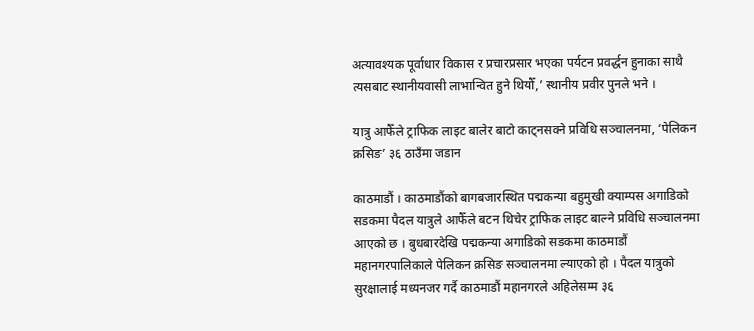अत्यावश्यक पूर्वाधार विकास र प्रचारप्रसार भएका पर्यटन प्रवर्द्धन हुनाका साथै त्यसबाट स्थानीयवासी लाभान्वित हुने थियौँ,’ स्थानीय प्रवीर पुनले भने ।

यात्रु आफैँले ट्राफिक लाइट बालेर बाटो काट्नसक्ने प्रविधि सञ्चालनमा, ‘पेलिकन क्रसिङ’ ३६ ठाउँमा जडान

काठमाडौं । काठमाडौंको बागबजारस्थित पद्मकन्या बहुमुखी क्याम्पस अगाडिको सडकमा पैदल यात्रुले आफैँले बटन थिचेर ट्राफिक लाइट बाल्ने प्रविधि सञ्चालनमा आएको छ । बुधबारदेखि पद्मकन्या अगाडिको सडकमा काठमाडौं महानगरपालिकाले पेलिकन क्रसिङ सञ्चालनमा ल्याएको हो । पैदल यात्रुको सुरक्षालाई मध्यनजर गर्दै काठमाडौं महानगरले अहिलेसम्म ३६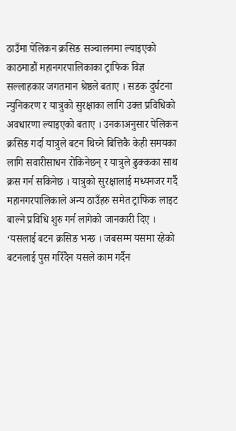ठाउँमा पेलिकन क्रसिङ सञ्चालनमा ल्याइएको काठमाडौं महानगरपालिकाका ट्राफिक विज्ञ सल्लाहकार जगतमान श्रेष्ठले बताए । सडक दुर्घटना न्युनिकरण र यात्रुको सुरक्षाका लागि उक्त प्रविधिको अवधारणा ल्याइएको बताए । उनकाअनुसार पेलिकन क्रसिङ गर्दा यात्रुले बटन थिच्ने बित्तिकै केही समयका लागि सवारीसाधन रोकिनेछन् र यात्रुले ढुक्कका साथ क्रस गर्न सकिनेछ । यात्रुको सुरक्षालाई मध्यनजर गर्दै महानगरपालिकाले अन्य ठाउँहरु समेत ट्राफिक लाइट बाल्ने प्रविधि शुरु गर्न लागेको जानकारी दिए । ‘यसलाई बटन क्रसिङ भन्छ । जबसम्म यसमा रहेको बटनलाई पुस गरिँदैन यसले काम गर्दैन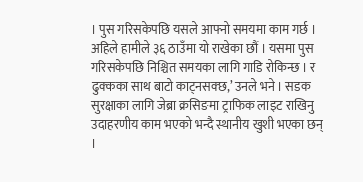। पुस गरिसकेपछि यसले आफ्नो समयमा काम गर्छ । अहिले हामीले ३६ ठाउँमा यो राखेका छौं । यसमा पुस गरिसकेपछि निश्चित समयका लागि गाडि रोकिन्छ । र ढुक्कका साथ बाटो काट्नसक्छ,’ उनले भने । सडक सुरक्षाका लागि जेब्रा क्रसिङमा ट्राफिक लाइट राखिनु उदाहरणीय काम भएको भन्दै स्थानीय खुशी भएका छन् ।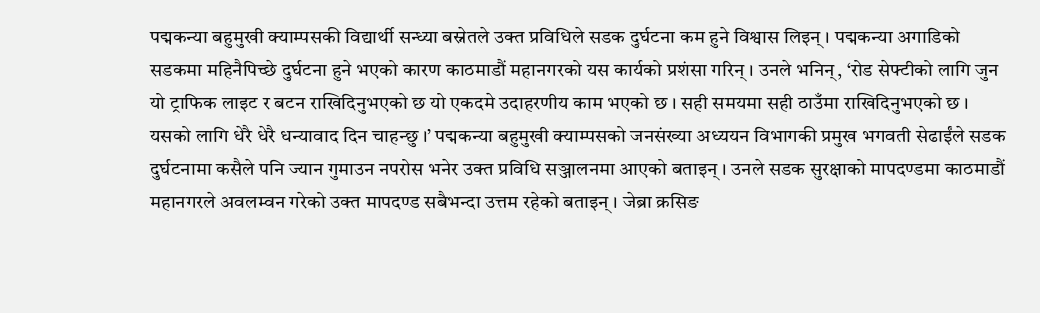पद्मकन्या बहुमुखी क्याम्पसकी विद्यार्थी सन्ध्या बस्नेतले उक्त प्रविधिले सडक दुर्घटना कम हुने विश्वास लिइन् । पद्मकन्या अगाडिको सडकमा महिनैपिच्छे दुर्घटना हुने भएको कारण काठमाडौं महानगरको यस कार्यको प्रशंसा गरिन् । उनले भनिन्, ‘रोड सेफ्टीको लागि जुन यो ट्राफिक लाइट र बटन राखिदिनुभएको छ यो एकदमे उदाहरणीय काम भएको छ । सही समयमा सही ठाउँमा राखिदिनुभएको छ । यसको लागि धेरै धेरै धन्यावाद दिन चाहन्छु ।’ पद्मकन्या बहुमुखी क्याम्पसको जनसंख्या अध्ययन विभागकी प्रमुख भगवती सेढाईंले सडक दुर्घटनामा कसैले पनि ज्यान गुमाउन नपरोस भनेर उक्त प्रविधि सञ्जालनमा आएको बताइन् । उनले सडक सुरक्षाको मापदण्डमा काठमाडौं महानगरले अवलम्वन गरेको उक्त मापदण्ड सबैभन्दा उत्तम रहेको बताइन् । जेब्रा क्रसिङ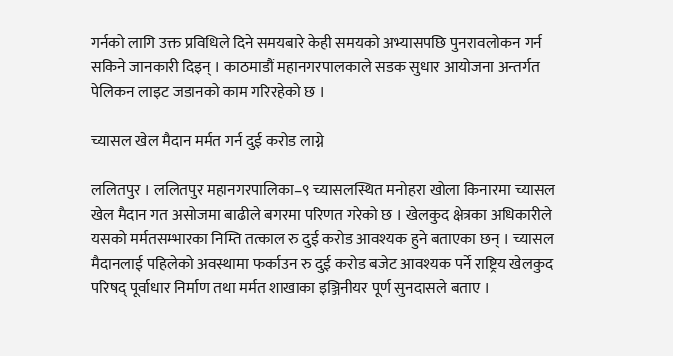गर्नको लागि उक्त प्रविधिले दिने समयबारे केही समयको अभ्यासपछि पुनरावलोकन गर्न सकिने जानकारी दिइन् । काठमाडौं महानगरपालकाले सडक सुधार आयोजना अन्तर्गत पेलिकन लाइट जडानको काम गरिरहेको छ ।

च्यासल खेल मैदान मर्मत गर्न दुई करोड लाग्ने

ललितपुर । ललितपुर महानगरपालिका–९ च्यासलस्थित मनोहरा खोला किनारमा च्यासल खेल मैदान गत असोजमा बाढीले बगरमा परिणत गरेको छ । खेलकुद क्षेत्रका अधिकारीले यसको मर्मतसम्भारका निम्ति तत्काल रु दुई करोड आवश्यक हुने बताएका छन् । च्यासल मैदानलाई पहिलेको अवस्थामा फर्काउन रु दुई करोड बजेट आवश्यक पर्ने राष्ट्रिय खेलकुद परिषद् पूर्वाधार निर्माण तथा मर्मत शाखाका इञ्जिनीयर पूर्ण सुनदासले बताए ।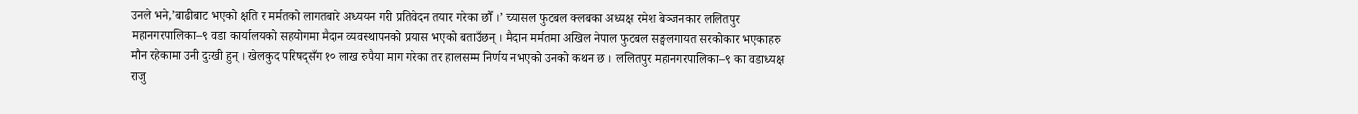उनले भने,’बाढीबाट भएको क्षति र मर्मतको लागतबारे अध्ययन गरी प्रतिवेदन तयार गरेका छौँ ।’ च्यासल फुटबल क्लबका अध्यक्ष रमेश बेञ्जनकार ललितपुर महानगरपालिका–९ वडा कार्यालयको सहयोगमा मैदान व्यवस्थापनको प्रयास भएको बताउँछन् । मैदान मर्मतमा अखिल नेपाल फुटबल सङ्घलगायत सरकोकार भएकाहरु मौन रहेकामा उनी दुःखी हुन् । खेलकुद परिषद्सँग १० लाख रुपैया माग गरेका तर हालसम्म निर्णय नभएको उनको कथन छ । ललितपुर महानगरपालिका–९ का वडाध्यक्ष राजु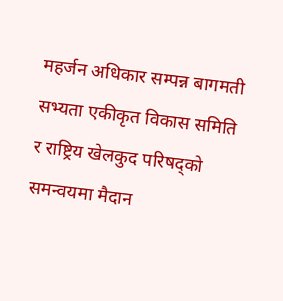महर्जन अधिकार सम्पन्न बागमती सभ्यता एकीकृत विकास समिति र राष्ट्रिय खेलकुद परिषद्को समन्वयमा मैदान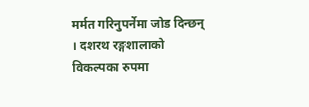मर्मत गरिनुपर्नेमा जोड दिन्छन् । दशरथ रङ्गशालाको विकल्पका रुपमा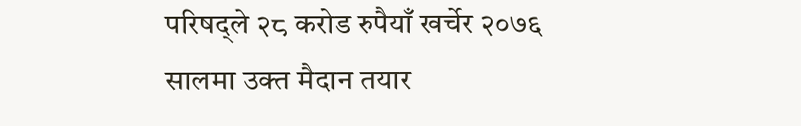परिषद्ले २८ करोड रुपैयाँ खर्चेर २०७६ सालमा उक्त मैदान तयार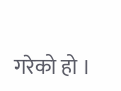गरेको हो ।